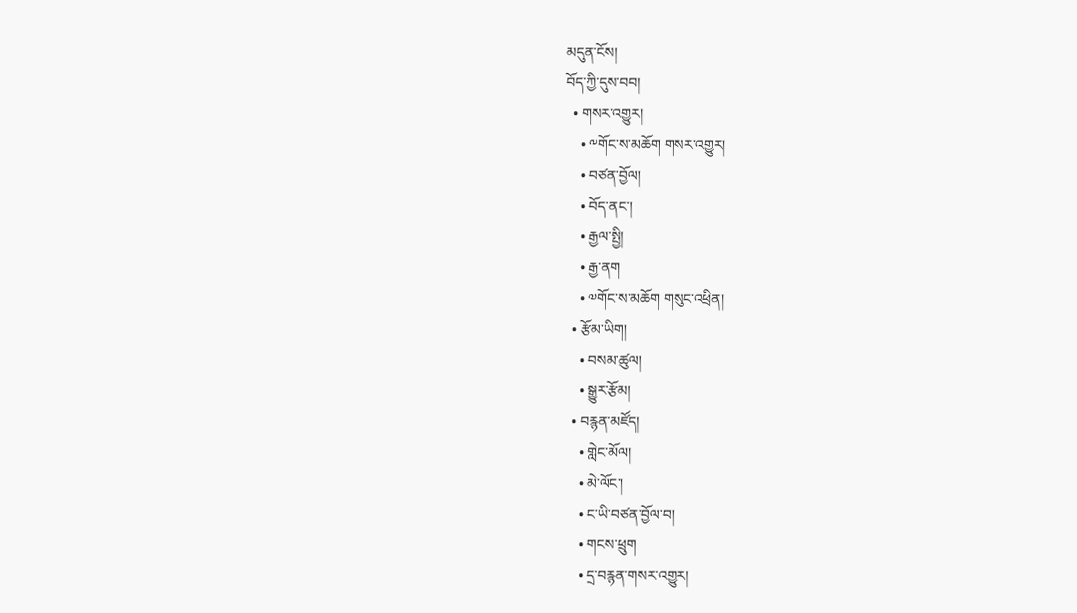མདུན་ངོས།
བོད་ཀྱི་དུས་བབ།
  • གསར་འགྱུར།
    • ༸གོང་ས་མཆོག གསར་འགྱུར།
    • བཙན་བྱོལ།
    • བོད་ནང་།
    • རྒྱལ་སྤྱི།
    • རྒྱ་ནག
    • ༧གོང་ས་མཆོག གསུང་འཕྲིན།
  • རྩོམ་ཡིག།
    • བསམ་ཚུལ།
    • སྒྱུར་རྩོམ།
  • བརྙན་མཛོད།
    • གླེང་མོལ།
    • མེ་ལོང་།
    • ང་ཡི་བཙན་བྱོལ་བ།
    • གངས་ཕྲུག
    • དྲ་བརྙན་གསར་འགྱུར།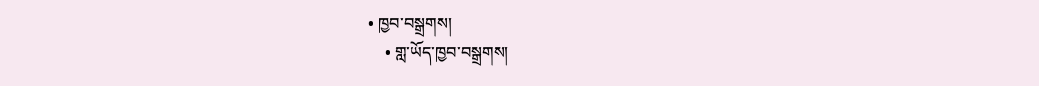• ཁྱབ་བསྒྲགས།
    • གླ་ཡོད་ཁྱབ་བསྒྲགས།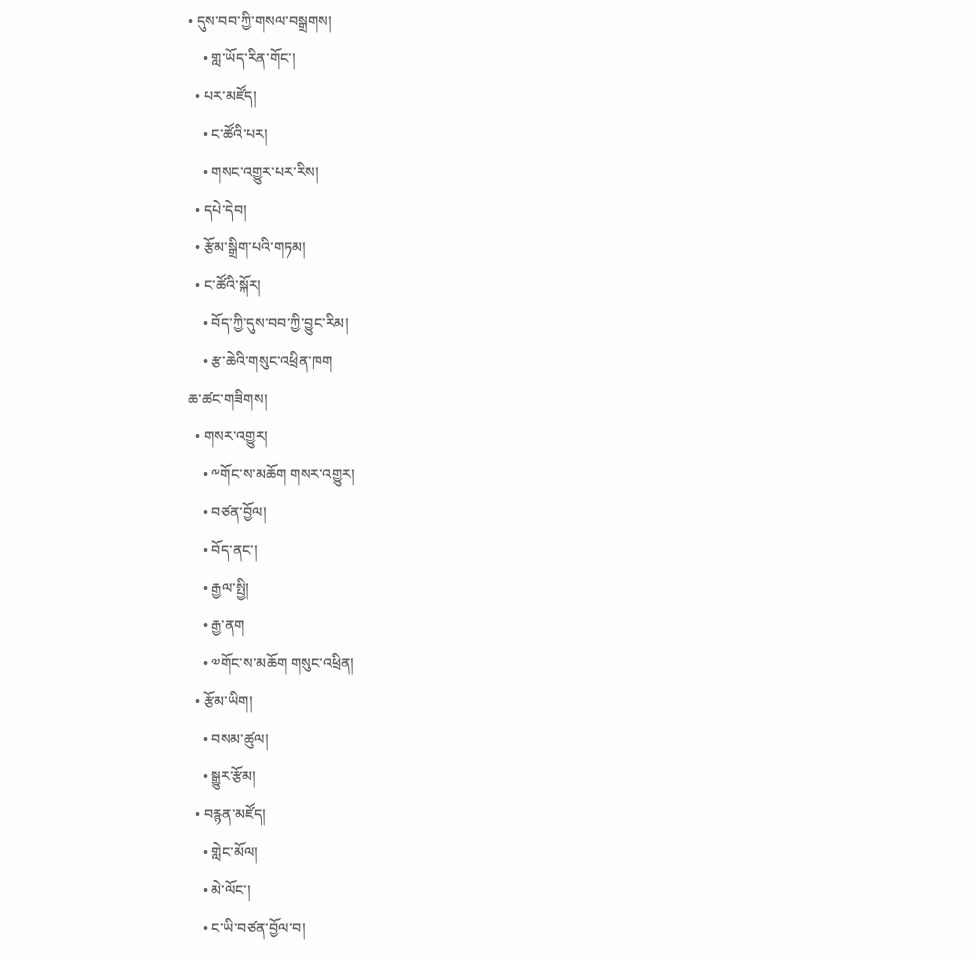• དུས་བབ་ཀྱི་གསལ་བསྒྲགས།
    • གླ་ཡོད་རིན་གོང་།
  • པར་མཛོད།
    • ང་ཚོའི་པར།
    • གསང་འགྱུར་པར་རིས།
  • དཔེ་དེབ།
  • རྩོམ་སྒྲིག་པའི་གཏམ།
  • ང་ཚོའི་སྐོར།
    • བོད་ཀྱི་དུས་བབ་ཀྱི་བྱུང་རིམ།
    • རྩ་ཆེའི་གསུང་འཕྲིན་ཁག
ཆ་ཚང་གཟིགས།
  • གསར་འགྱུར།
    • ༸གོང་ས་མཆོག གསར་འགྱུར།
    • བཙན་བྱོལ།
    • བོད་ནང་།
    • རྒྱལ་སྤྱི།
    • རྒྱ་ནག
    • ༧གོང་ས་མཆོག གསུང་འཕྲིན།
  • རྩོམ་ཡིག།
    • བསམ་ཚུལ།
    • སྒྱུར་རྩོམ།
  • བརྙན་མཛོད།
    • གླེང་མོལ།
    • མེ་ལོང་།
    • ང་ཡི་བཙན་བྱོལ་བ།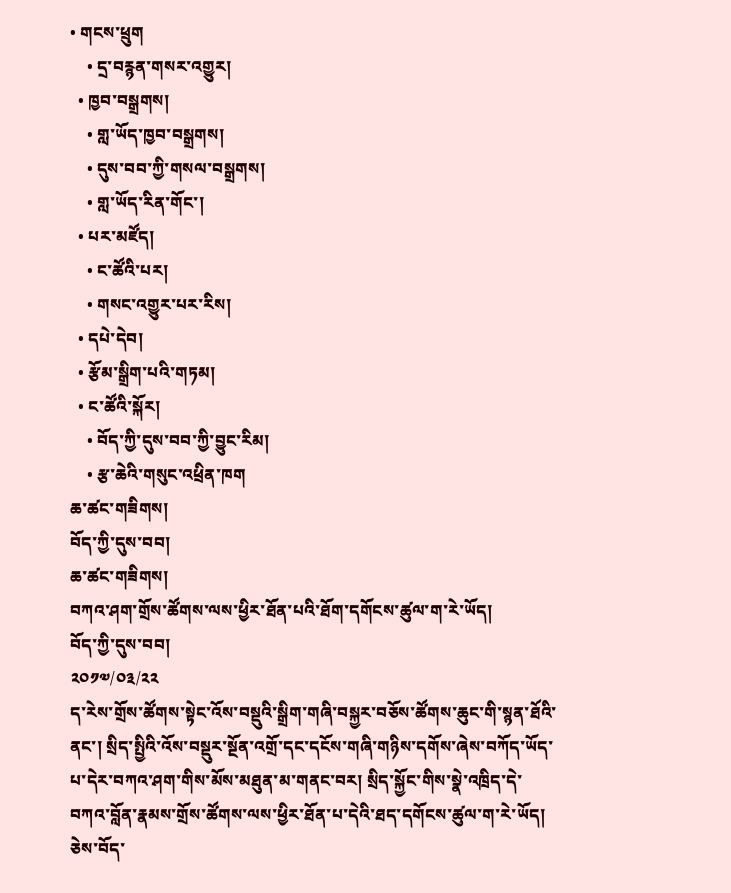• གངས་ཕྲུག
    • དྲ་བརྙན་གསར་འགྱུར།
  • ཁྱབ་བསྒྲགས།
    • གླ་ཡོད་ཁྱབ་བསྒྲགས།
    • དུས་བབ་ཀྱི་གསལ་བསྒྲགས།
    • གླ་ཡོད་རིན་གོང་།
  • པར་མཛོད།
    • ང་ཚོའི་པར།
    • གསང་འགྱུར་པར་རིས།
  • དཔེ་དེབ།
  • རྩོམ་སྒྲིག་པའི་གཏམ།
  • ང་ཚོའི་སྐོར།
    • བོད་ཀྱི་དུས་བབ་ཀྱི་བྱུང་རིམ།
    • རྩ་ཆེའི་གསུང་འཕྲིན་ཁག
ཆ་ཚང་གཟིགས།
བོད་ཀྱི་དུས་བབ།
ཆ་ཚང་གཟིགས།
བཀའ་ཤག་གྲོས་ཚོགས་ལས་ཕྱིར་ཐོན་པའི་ཐོག་དགོངས་ཚུལ་ག་རེ་ཡོད།
བོད་ཀྱི་དུས་བབ།
༢༠༡༧/༠༣/༢༢
ད་རེས་གྲོས་ཚོགས་སྟེང་འོས་བསྡུའི་སྒྲིག་གཞི་བསྐྱར་བཅོས་ཚོགས་ཆུང་གི་སྙན་ཐོའི་ནང་། སྲིད་སྤྱིའི་འོས་བསྡུར་སྔོན་འགྲོ་དང་དངོས་གཞི་གཉིས་དགོས་ཞེས་བཀོད་ཡོད་པ་དེར་བཀའ་ཤག་གིས་མོས་མཐུན་མ་གནང་བར། སྲིད་སྐྱོང་གིས་སྣེ་འཁྲིད་དེ་བཀའ་བློན་རྣམས་གྲོས་ཚོགས་ལས་ཕྱིར་ཐོན་པ་དེའི་ཐད་དགོངས་ཚུལ་ག་རེ་ཡོད། ཅེས་བོད་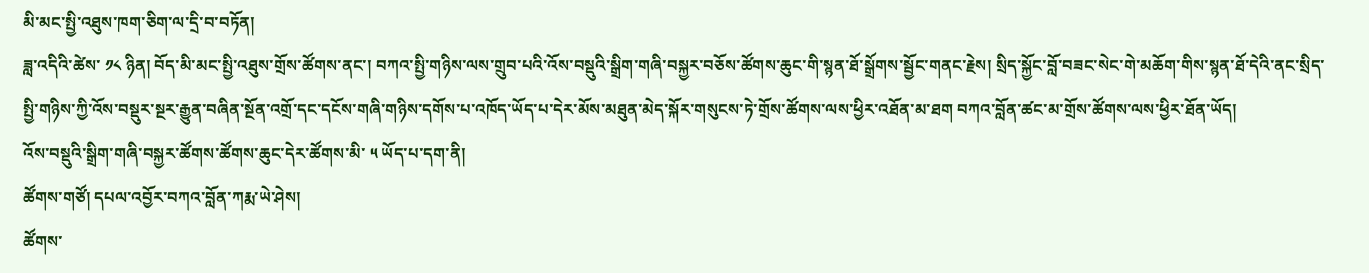མི་མང་སྤྱི་འཐུས་ཁག་ཅིག་ལ་དྲི་བ་བཏོན།
ཟླ་འདིའི་ཚེས་ ༡༨ ཉིན། བོད་མི་མང་སྤྱི་འཐུས་གྲོས་ཚོགས་ནང་། བཀའ་སྤྱི་གཉིས་ལས་གྲུབ་པའི་འོས་བསྡུའི་སྒྲིག་གཞི་བསྐྱར་བཅོས་ཚོགས་ཆུང་གི་སྙན་ཐོ་སྒྲོགས་སྦྱོང་གནང་རྗེས། སྲིད་སྐྱོང་བློ་བཟང་སེང་གེ་མཆོག་གིས་སྙན་ཐོ་དེའི་ནང་སྲིད་སྤྱི་གཉིས་ཀྱི་འོས་བསྡུར་སྔར་རྒྱུན་བཞིན་སྔོན་འགྲོ་དང་དངོས་གཞི་གཉིས་དགོས་པ་འཁོད་ཡོད་པ་དེར་མོས་མཐུན་མེད་སྐོར་གསུངས་ཏེ་གྲོས་ཚོགས་ལས་ཕྱིར་འཐོན་མ་ཐག བཀའ་བློན་ཚང་མ་གྲོས་ཚོགས་ལས་ཕྱིར་ཐོན་ཡོད།
འོས་བསྡུའི་སྒྲིག་གཞི་བསྐྱར་ཚོགས་ཚོགས་ཆུང་དེར་ཚོགས་མི་ ༥ ཡོད་པ་དག་ནི།
ཚོགས་གཙོ། དཔལ་འབྱོར་བཀའ་བློན་ཀརྨ་ཡེ་ཤེས།
ཚོགས་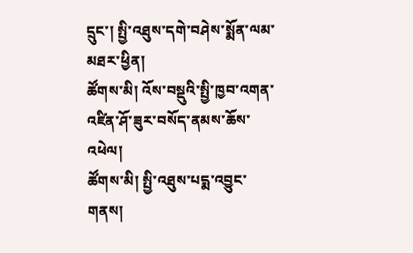དྲུང་། སྤྱི་འཐུས་དགེ་བཤེས་སྨོན་ལམ་མཐར་ཕྱིན།
ཚོགས་མི། འོས་བསྡུའི་སྤྱི་ཁྱབ་འགན་འཛིན་ཤོ་ཟུར་བསོད་ནམས་ཆོས་འཕེལ།
ཚོགས་མི། སྤྱི་འཐུས་པདྨ་འབྱུང་གནས།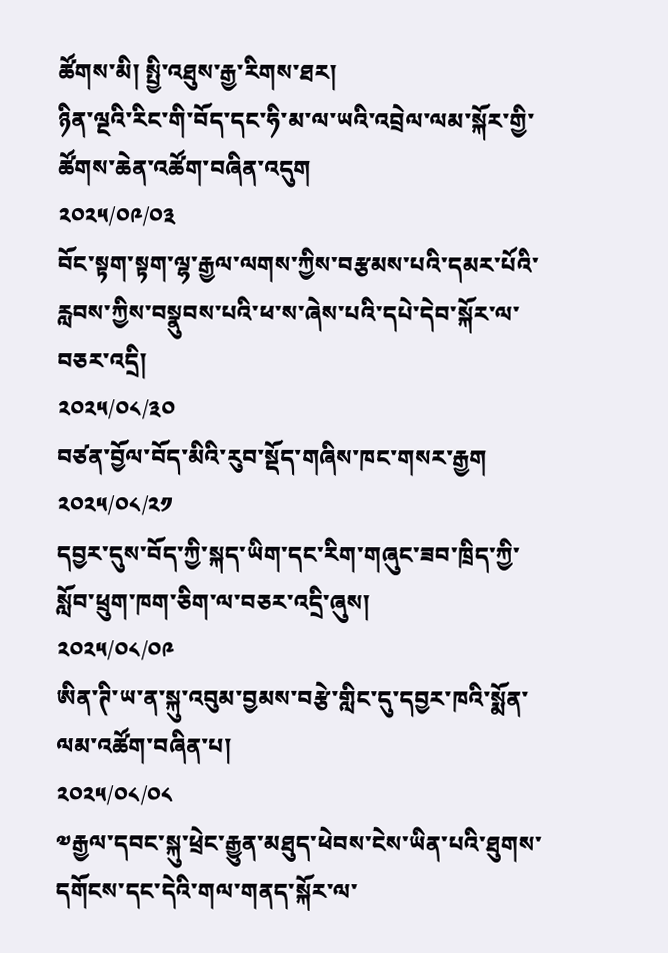ཚོགས་མི། སྤྱི་འཐུས་རྒྱ་རིགས་ཐར།
ཉིན་ལྔའི་རིང་གི་བོད་དང་ཧི་མ་ལ་ཡའི་འབྲེལ་ལམ་སྐོར་གྱི་ཚོགས་ཆེན་འཚོག་བཞིན་འདུག
༢༠༢༥/༠༩/༠༣
བོང་སྟག་སྟག་ལྷ་རྒྱལ་ལགས་ཀྱིས་བརྩམས་པའི་དམར་པོའི་རླབས་ཀྱིས་བསྣུབས་པའི་ཕ་ས་ཞེས་པའི་དཔེ་དེབ་སྐོར་ལ་བཅར་འདྲི།
༢༠༢༥/༠༨/༣༠
བཙན་བྱོལ་བོད་མིའི་རུབ་སྡོད་གཞིས་ཁང་གསར་རྒྱག
༢༠༢༥/༠༨/༢༡
དབྱར་དུས་བོད་ཀྱི་སྐད་ཡིག་དང་རིག་གཞུང་ཟབ་ཁྲིད་ཀྱི་སློབ་ཕྲུག་ཁག་ཅིག་ལ་བཅར་འདྲི་ཞུས།
༢༠༢༥/༠༨/༠༩
ཨིན་ཊི་ཡ་ན་སྐུ་འབུམ་བྱམས་བརྩེ་གླིང་དུ་དབྱར་ཁའི་སྨོན་ལམ་འཚོག་བཞིན་པ།
༢༠༢༥/༠༨/༠༨
༧རྒྱལ་དབང་སྐུ་ཕྲེང་རྒྱུན་མཐུད་ཕེབས་ངེས་ཡིན་པའི་ཐུགས་དགོངས་དང་དེའི་གལ་གནད་སྐོར་ལ་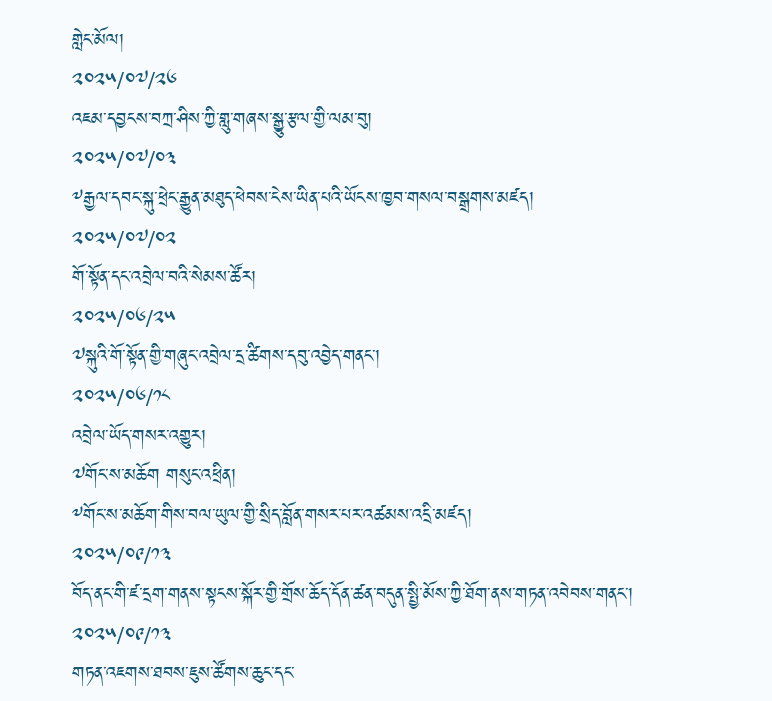གླེང་མོལ།
༢༠༢༥/༠༧/༢༦
འཇམ་དབྱངས་བཀྲ་ཤིས་ཀྱི་གླུ་གཞས་སྒྱུ་རྩལ་གྱི་ལམ་བུ།
༢༠༢༥/༠༧/༠༣
༸རྒྱལ་དབང་སྐུ་ཕྲེང་རྒྱུན་མཐུད་ཕེབས་ངེས་ཡིན་པའི་ཡོངས་ཁྱབ་གསལ་བསྒྲགས་མཛད།
༢༠༢༥/༠༧/༠༢
གོ་སྟོན་དང་འབྲེལ་བའི་སེམས་ཚོར།
༢༠༢༥/༠༦/༢༥
༧སྐུའི་གོ་སྟོན་གྱི་གཞུང་འབྲེལ་དྲ་ཚིགས་དབུ་འབྱེད་གནང་།
༢༠༢༥/༠༦/༡༨
འབྲེལ་ཡོད་གསར་འགྱུར།
༧གོང་ས་མཆོག གསུང་འཕྲིན།
༸གོང་ས་མཆོག་གིས་བལ་ཡུལ་གྱི་སྲིད་བློན་གསར་པར་འཚམས་འདྲི་མཛད།
༢༠༢༥/༠༩/༡༣
བོད་ནང་གི་ཛ་དྲག་གནས་སྟངས་སྐོར་གྱི་གྲོས་ཆོད་དོན་ཚན་བདུན་སྤྱི་མོས་ཀྱི་ཐོག་ནས་གཏན་འབེབས་གནང་།
༢༠༢༥/༠༩/༡༣
གཏན་འཇགས་ཐབས་ཇུས་ཚོགས་ཆུང་དང་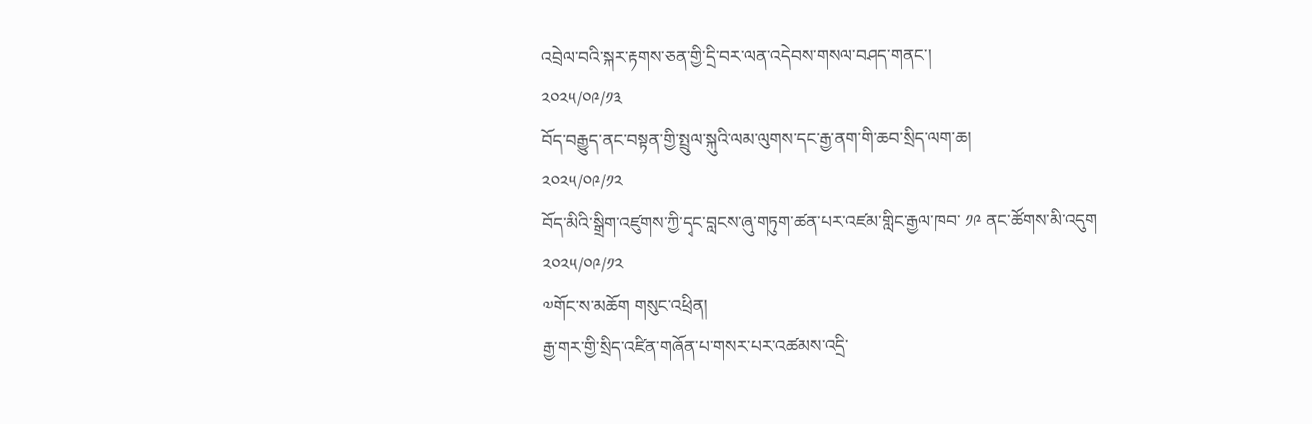འབྲེལ་བའི་སྐར་རྟགས་ཅན་གྱི་དྲི་བར་ལན་འདེབས་གསལ་བཤད་གནང་།
༢༠༢༥/༠༩/༡༣
བོད་བརྒྱུད་ནང་བསྟན་གྱི་སྤྲུལ་སྐུའི་ལམ་ལུགས་དང་རྒྱ་ནག་གི་ཆབ་སྲིད་ལག་ཆ།
༢༠༢༥/༠༩/༡༢
བོད་མིའི་སྒྲིག་འཛུགས་ཀྱི་དྭང་བླངས་ཞུ་གཏུག་ཚན་པར་འཛམ་གླིང་རྒྱལ་ཁབ་ ༡༩ ནང་ཚོགས་མི་འདུག
༢༠༢༥/༠༩/༡༢
༧གོང་ས་མཆོག གསུང་འཕྲིན།
རྒྱ་གར་གྱི་སྲིད་འཛིན་གཞོན་པ་གསར་པར་འཚམས་འདྲི་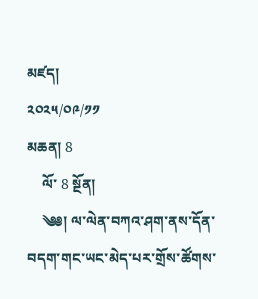མཛད།
༢༠༢༥/༠༩/༡༡
མཆན། 8
    ལོ་ 8 སྔོན།
    ༄༅། ལ་ལེན་བཀའ་ཤག་ནས་དོན་བདག་གང་ཡང་མེད་པར་གྲོས་ཚོགས་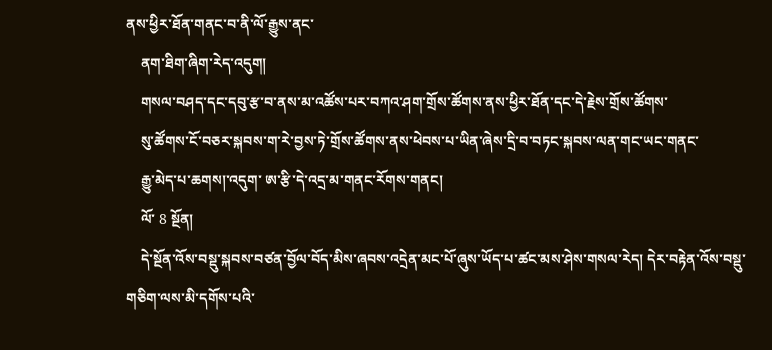ནས་ཕྱིར་ཐོན་གནང་བ་ནི་ལོ་རྒྱུས་ནང་
    ནག་ཐིག་ཞིག་རེད་འདུག།
    གསལ་བཤད་དང་དབུ་རྩ་བ་ནས་མ་འཚོས་པར་བཀའ་ཤག་གྲོས་ཚོགས་ནས་ཕྱིར་ཐོན་དང་དེ་རྗེས་གྲོས་ཚོགས་
    སུ་ཚོགས་ངོ་བཅར་སྐབས་ག་རེ་བྱས་ཏེ་གྲོས་ཚོགས་ནས་ཕེབས་པ་ཡིན་ཞེས་དྲི་བ་བཏང་སྐབས་ལན་གང་ཡང་གནང་
    རྒྱུ་མེད་པ་ཆགས།་འདུག་ ཨ་རྩི་དེ་འདྲ་མ་གནང་རོགས་གནང།
    ལོ་ 8 སྔོན།
    དེ་སྔོན་འོས་བསྡུ་སྐབས་བཙན་བྱོལ་བོད་མིས་ཞབས་འདྲེན་མང་པོ་ཞུས་ཡོད་པ་ཚང་མས་ཤེས་གསལ་རེད། དེར་བརྟེན་འོས་བསྡུ་གཅིག་ལས་མི་དགོས་པའི་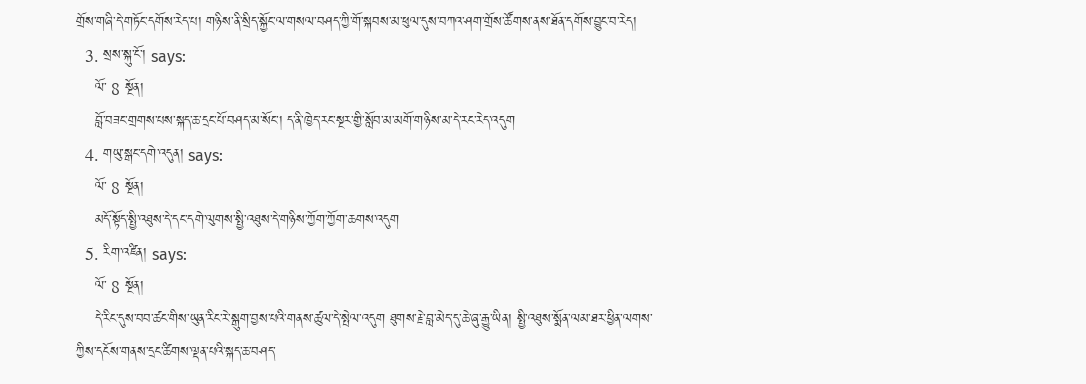གྲོས་གཞི་དེ་གཏོང་དགོས་རེད་པ། གཉིས་ནི་སྲིད་སྐྱོང་ལ་གསལ་བཤད་ཀྱི་གོ་སྐབས་མ་ཕུལ་དུས་བཀའ་ཤག་གྲོས་ཚོགས་ནས་ཐོན་དགོས་བྱུང་བ་རེད།
  3. སྲས་སྐུ་ངོ་། says:
    ལོ་ 8 སྔོན།
    བློ་བཟང་གྲགས་པས་སྐད་ཆ་དྲང་པོ་བཤད་མ་སོང་། ད་ནི་ཁྱེད་རང་སྔར་གྱི་སློབ་མ་མགོ་གཉིས་མ་དེ་རང་རེད་འདུག
  4. གཡུ་སྒང་དགེ་འདུན། says:
    ལོ་ 8 སྔོན།
    མདོ་སྟོད་སྤྱི་འཐུས་དེ་དང་དགེ་ལུགས་སྤྱི་འཐུས་དེ་གཉིས་ཀྱོག་ཀྱོག་ཆགས་འདུག
  5. རིག་འཛིན། says:
    ལོ་ 8 སྔོན།
    དེ་རིང་དུས་བབ་ཚང་གིས་ཡུན་རིང་རེ་སྒུག་བྱས་པའི་གནས་ཚུལ་དེ་སྤེལ་འདུག ཐུགས་རྗེ་བླ་མེད་དུ་ཆེ་ཞུ་རྒྱུ་ཡིན། སྤྱི་འཐུས་སྨོན་ལམ་ཐར་ཕྱིན་ལགས་ཀྱིས་དངོས་གནས་དྲང་ཚིགས་ལྡན་པའི་སྐད་ཆ་བཤད་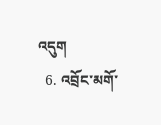འདུག
  6. འབྲོང་མགོ་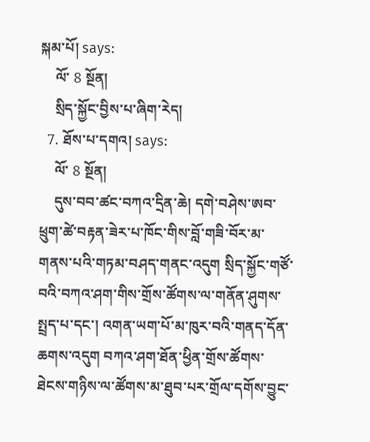སྐམ་པོ། says:
    ལོ་ 8 སྔོན།
    སྲིད་སྐྱོང་བྱིས་པ་ཞིག་རེད།
  7. ཐོས་པ་དགའ། says:
    ལོ་ 8 སྔོན།
    དུས་བབ་ཚང་བཀའ་དྲིན་ཆེ། དགེ་བཤེས་ཨབ་ཕྲུག་ཚེ་བརྟན་ཟེར་པ་ཁོང་གིས་བློ་གཟི་བོར་མ་གནས་པའི་གཏམ་བཤད་གནང་འདུག སྲིད་སྐྱོང་གཙོ་བའི་བཀའ་ཤག་གིས་གྲོས་ཚོགས་ལ་གནོན་ཤུགས་སྤྲད་པ་དང་། འགན་ཡག་པོ་མ་ཁུར་བའི་གནད་དོན་ཆགས་འདུག བཀའ་ཤག་ཐོན་ཕྱིན་གྲོས་ཚོགས་ཐེངས་གཉིས་ལ་ཚོགས་མ་ཐུབ་པར་གྲོལ་དགོས་བྱུང་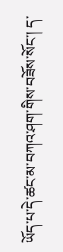ཡོད་པ་དེ་ཚང་མ་བཀའ་ཤག་གིས་བཟོས་སོང་། ད་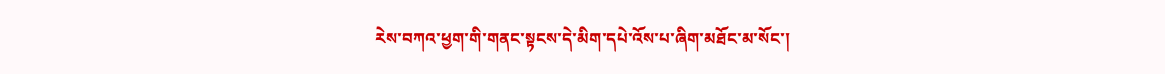རེས་བཀའ་ཕྱག་གི་གནང་སྟངས་དེ་མིག་དཔེ་འོས་པ་ཞིག་མཐོང་མ་སོང་།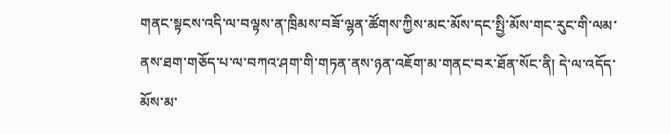གནང་སྟངས་འདི་ལ་བལྟས་ན་ཁྲིམས་བཟོ་ལྷན་ཚོགས་ཀྱིས་མང་མོས་དང་སྤྱི་མོས་གང་རུང་གི་ལམ་ནས་ཐག་གཅོད་པ་ལ་བཀའ་ཤག་གི་གཏན་ནས་ཉན་འཇོག་མ་གནང་བར་ཐོན་སོང་ནི། དེ་ལ་འདོད་མོས་མ་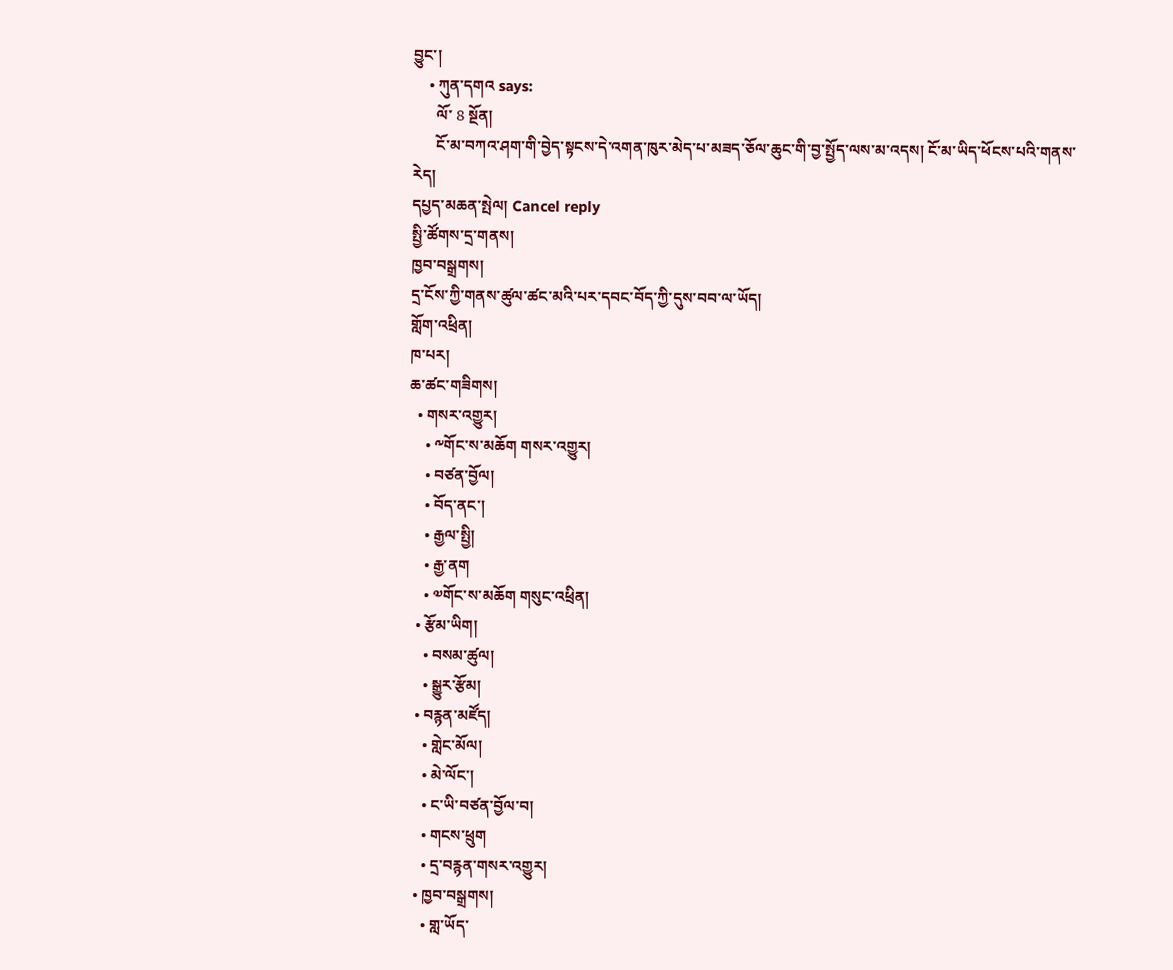བྱུང་།
    • ཀུན་དགའ says:
      ལོ་ 8 སྔོན།
      ངོ་མ་བཀའ་ཤག་གི་བྱེད་སྟངས་དེ་འགན་ཁུར་མེད་པ་མཟད་ཅོལ་ཆུང་གི་བྱ་སྤྱོད་ལས་མ་འདས། ངོ་མ་ཡིད་ཕོངས་པའི་གནས་རེད།
དཔྱད་མཆན་སྤེལ། Cancel reply
སྤྱི་ཚོགས་དྲ་གནས།
ཁྱབ་བསྒྲགས།
དྲ་ངོས་ཀྱི་གནས་ཚུལ་ཚང་མའི་པར་དབང་བོད་ཀྱི་དུས་བབ་ལ་ཡོད།
གློག་འཕྲིན།
ཁ་པར།
ཆ་ཚང་གཟིགས།
  • གསར་འགྱུར།
    • ༸གོང་ས་མཆོག གསར་འགྱུར།
    • བཙན་བྱོལ།
    • བོད་ནང་།
    • རྒྱལ་སྤྱི།
    • རྒྱ་ནག
    • ༧གོང་ས་མཆོག གསུང་འཕྲིན།
  • རྩོམ་ཡིག།
    • བསམ་ཚུལ།
    • སྒྱུར་རྩོམ།
  • བརྙན་མཛོད།
    • གླེང་མོལ།
    • མེ་ལོང་།
    • ང་ཡི་བཙན་བྱོལ་བ།
    • གངས་ཕྲུག
    • དྲ་བརྙན་གསར་འགྱུར།
  • ཁྱབ་བསྒྲགས།
    • གླ་ཡོད་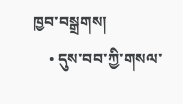ཁྱབ་བསྒྲགས།
    • དུས་བབ་ཀྱི་གསལ་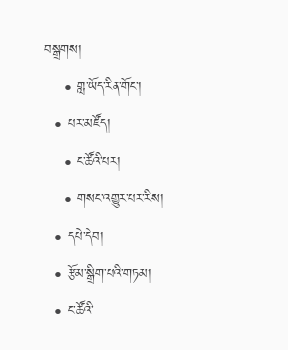བསྒྲགས།
    • གླ་ཡོད་རིན་གོང་།
  • པར་མཛོད།
    • ང་ཚོའི་པར།
    • གསང་འགྱུར་པར་རིས།
  • དཔེ་དེབ།
  • རྩོམ་སྒྲིག་པའི་གཏམ།
  • ང་ཚོའི་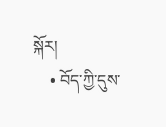སྐོར།
    • བོད་ཀྱི་དུས་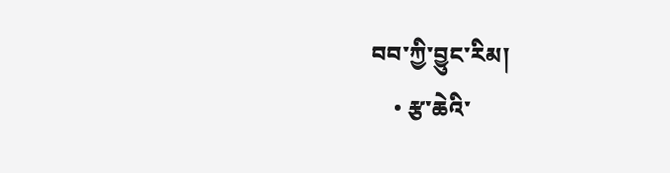བབ་ཀྱི་བྱུང་རིམ།
    • རྩ་ཆེའི་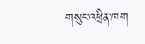གསུང་འཕྲིན་ཁག